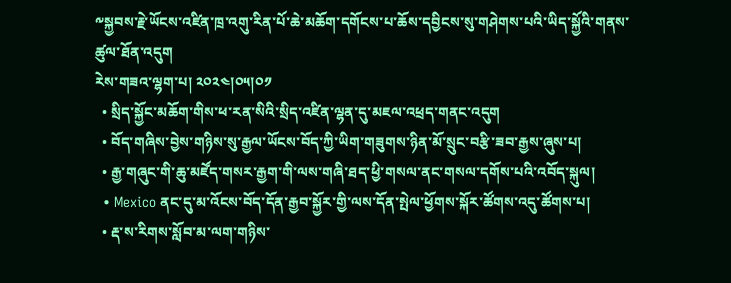༸སྐྱབས་རྗེ་ཡོངས་འཛིན་ཁྲ་འགུ་རིན་པོ་ཆེ་མཆོག་དགོངས་པ་ཆོས་དབྱིངས་སུ་གཤེགས་པའི་ཡིད་སྐྱོའི་གནས་ཚུལ་ཐོན་འདུག
རེས་གཟའ་ལྷག་པ། ༢༠༢༤།༠༥།༠༡
  • སྲིད་སྐྱོང་མཆོག་གིས་ཕ་རན་སིའི་སྲིད་འཛིན་ལྷན་དུ་མཇལ་འཕྲད་གནང་འདུག
  • བོད་གཞིས་བྱེས་གཉིས་སུ་རྒྱལ་ཡོངས་བོད་ཀྱི་ཡིག་གཟུགས་ཉིན་མོ་སྲུང་བརྩི་ཟབ་རྒྱས་ཞུས་པ།
  • རྒྱ་གཞུང་གི་ཆུ་མཛོད་གསར་རྒྱག་གི་ལས་གཞི་ཐད་ཕྱི་གསལ་ནང་གསལ་དགོས་པའི་འབོད་སྐུལ།
  • Mexico ནང་དུ་མ་འོངས་བོད་དོན་རྒྱབ་སྐྱོར་གྱི་ལས་དོན་སྤེལ་ཕྱོགས་སྐོར་ཚོགས་འདུ་ཚོགས་པ།
  • རྡ་ས་རིགས་སློབ་མ་ལག་གཉིས་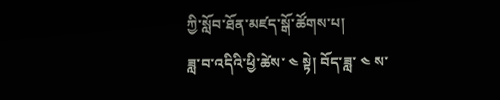ཀྱི་སློབ་ཐོན་མཛད་སྒོ་ཚོགས་པ།
ཟླ་བ་འདིའི་ཕྱི་ཚེས་ ༤ སྟེ། བོད་ཟླ་ ༤ ས་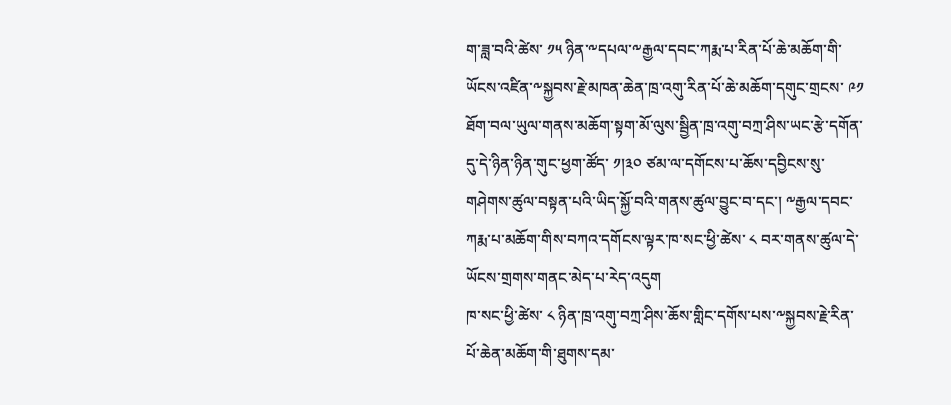ག་ཟླ་བའི་ཚེས་ ༡༥ ཉིན་༸དཔལ་༸རྒྱལ་དབང་ཀརྨ་པ་རིན་པོ་ཆེ་མཆོག་གི་ཡོངས་འཛིན་༸སྐྱབས་རྗེ་མཁན་ཆེན་ཁྲ་འགུ་རིན་པོ་ཆེ་མཆོག་དགུང་གྲངས་ ༩༡ ཐོག་བལ་ཡུལ་གནས་མཆོག་སྟག་མོ་ལུས་སྦྱིན་ཁྲ་འགུ་བཀྲ་ཤིས་ཡང་རྩེ་དགོན་དུ་དེ་ཉིན་ཉིན་གུང་ཕྱག་ཚོད་ ༡།༣༠ ཙམ་ལ་དགོངས་པ་ཆོས་དབྱིངས་སུ་གཤེགས་ཚུལ་བསྟན་པའི་ཡིད་སྐྱོ་བའི་གནས་ཚུལ་བྱུང་བ་དང་། ༸རྒྱལ་དབང་ཀརྨ་པ་མཆོག་གིས་བཀའ་དགོངས་ལྟར་ཁ་སང་ཕྱི་ཚེས་ ༨ བར་གནས་ཚུལ་དེ་ཡོངས་གྲགས་གནང་མེད་པ་རེད་འདུག
ཁ་སང་ཕྱི་ཚེས་ ༨ ཉིན་ཁྲ་འགུ་བཀྲ་ཤིས་ཆོས་གླིང་དགོས་པས་༸སྐྱབས་རྗེ་རིན་པོ་ཆེན་མཆོག་གི་ཐུགས་དམ་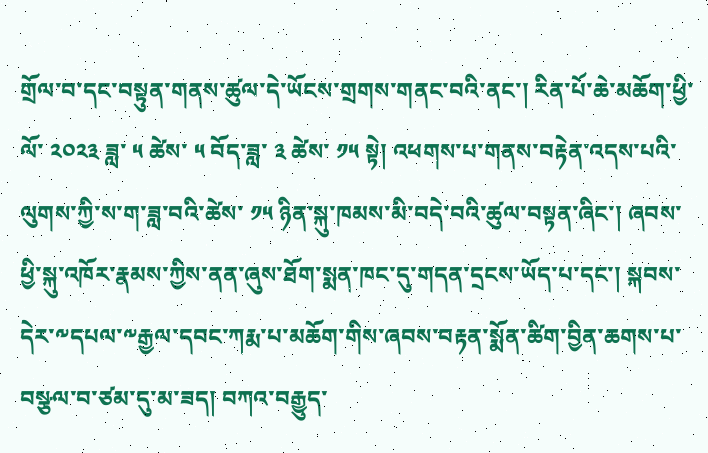གྲོལ་བ་དང་བསྟུན་གནས་ཚུལ་དེ་ཡོངས་གྲགས་གནང་བའི་ནང་། རིན་པོ་ཆེ་མཆོག་ཕྱི་ལོ་ ༢༠༢༣ ཟླ་ ༥ ཚེས་ ༥ བོད་ཟླ་ ༣ ཚེས་ ༡༥ སྟེ། འཕགས་པ་གནས་བརྟེན་འདས་པའི་ལུགས་ཀྱི་ས་ག་ཟླ་བའི་ཚེས་ ༡༥ ཉིན་སྐུ་ཁམས་མི་བདེ་བའི་ཚུལ་བསྟན་ཞིང་། ཞབས་ཕྱི་སྐུ་འཁོར་རྣམས་ཀྱིས་ནན་ཞུས་ཐོག་སྨན་ཁང་དུ་གདན་དྲངས་ཡོད་པ་དང་། སྐབས་དེར་༸དཔལ་༸རྒྱལ་དབང་ཀརྨ་པ་མཆོག་གིས་ཞབས་བརྟན་སྨོན་ཚིག་བྱིན་ཆགས་པ་བསྩལ་བ་ཙམ་དུ་མ་ཟད། བཀའ་བརྒྱུད་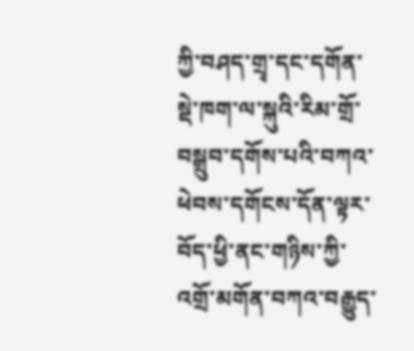ཀྱི་བཤད་གྲྭ་དང་དགོན་སྡེ་ཁག་ལ་སྐུའི་རིམ་གྲོ་བསྒྲུབ་དགོས་པའི་བཀའ་ཕེབས་དགོངས་དོན་ལྟར་བོད་ཕྱི་ནང་གཉིས་ཀྱི་འགྲོ་མགོན་བཀའ་བརྒྱུད་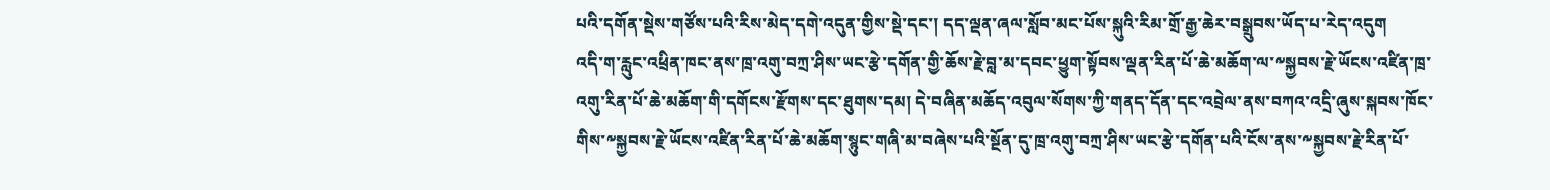པའི་དགོན་སྡེས་གཙོས་པའི་རིས་མེད་དགེ་འདུན་གྱིས་སྡེ་དང་། དད་ལྡན་ཞལ་སློབ་མང་པོས་སྐུའི་རིམ་གྲོ་རྒྱ་ཆེར་བསྒྲུབས་ཡོད་པ་རེད་འདུག
འདི་ག་རླུང་འཕྲིན་ཁང་ནས་ཁྲ་འགུ་བཀྲ་ཤིས་ཡང་རྩེ་དགོན་གྱི་ཆོས་རྗེ་བླ་མ་དབང་ཕྱུག་སྟོབས་ལྡན་རིན་པོ་ཆེ་མཆོག་ལ་༸སྐྱབས་རྗེ་ཡོངས་འཛིན་ཁྲ་འགུ་རིན་པོ་ཆེ་མཆོག་གི་དགོངས་རྫོགས་དང་ཐུགས་དམ། དེ་བཞིན་མཆོད་འབུལ་སོགས་ཀྱི་གནད་དོན་དང་འབྲེལ་ནས་བཀའ་འདྲི་ཞུས་སྐབས་ཁོང་གིས་༸སྐྱབས་རྗེ་ཡོངས་འཛིན་རིན་པོ་ཆེ་མཆོག་སྙུང་གཞི་མ་བཞེས་པའི་སྔོན་དུ་ཁྲ་འགུ་བཀྲ་ཤིས་ཡང་རྩེ་དགོན་པའི་ངོས་ནས་༸སྐྱབས་རྗེ་རིན་པོ་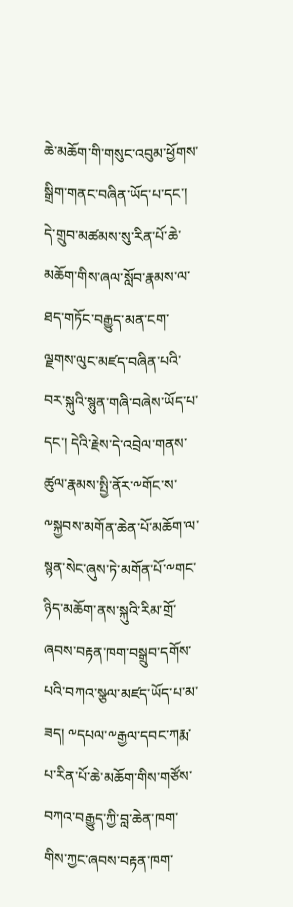ཆེ་མཆོག་གི་གསུང་འབུམ་ཕྱོགས་སྒྲིག་གནང་བཞིན་ཡོད་པ་དང་། དེ་གྲུབ་མཚམས་སུ་རིན་པོ་ཆེ་མཆོག་གིས་ཞལ་སློབ་རྣམས་ལ་ཐད་གཏོང་བརྒྱུད་མན་ངག་ལྗགས་ལུང་མཛད་བཞིན་པའི་བར་སྐུའི་སྙུན་གཞི་བཞེས་ཡོད་པ་དང་། དེའི་རྗེས་དེ་འབྲེལ་གནས་ཚུལ་རྣམས་སྤྱི་ནོར་༸གོང་ས་༸སྐྱབས་མགོན་ཆེན་པོ་མཆོག་ལ་སྙན་སེང་ཞུས་ཏེ་མགོན་པོ་༸གང་ཉིད་མཆོག་ནས་སྐུའི་རིམ་གྲོ་ཞབས་བརྟན་ཁག་བསྒྲུབ་དགོས་པའི་བཀའ་སྩལ་མཛད་ཡོད་པ་མ་ཟད། ༸དཔལ་༸རྒྱལ་དབང་ཀརྨ་པ་རིན་པོ་ཆེ་མཆོག་གིས་གཙོས་བཀའ་བརྒྱུད་ཀྱི་བླ་ཆེན་ཁག་གིས་ཀྱང་ཞབས་བརྟན་ཁག་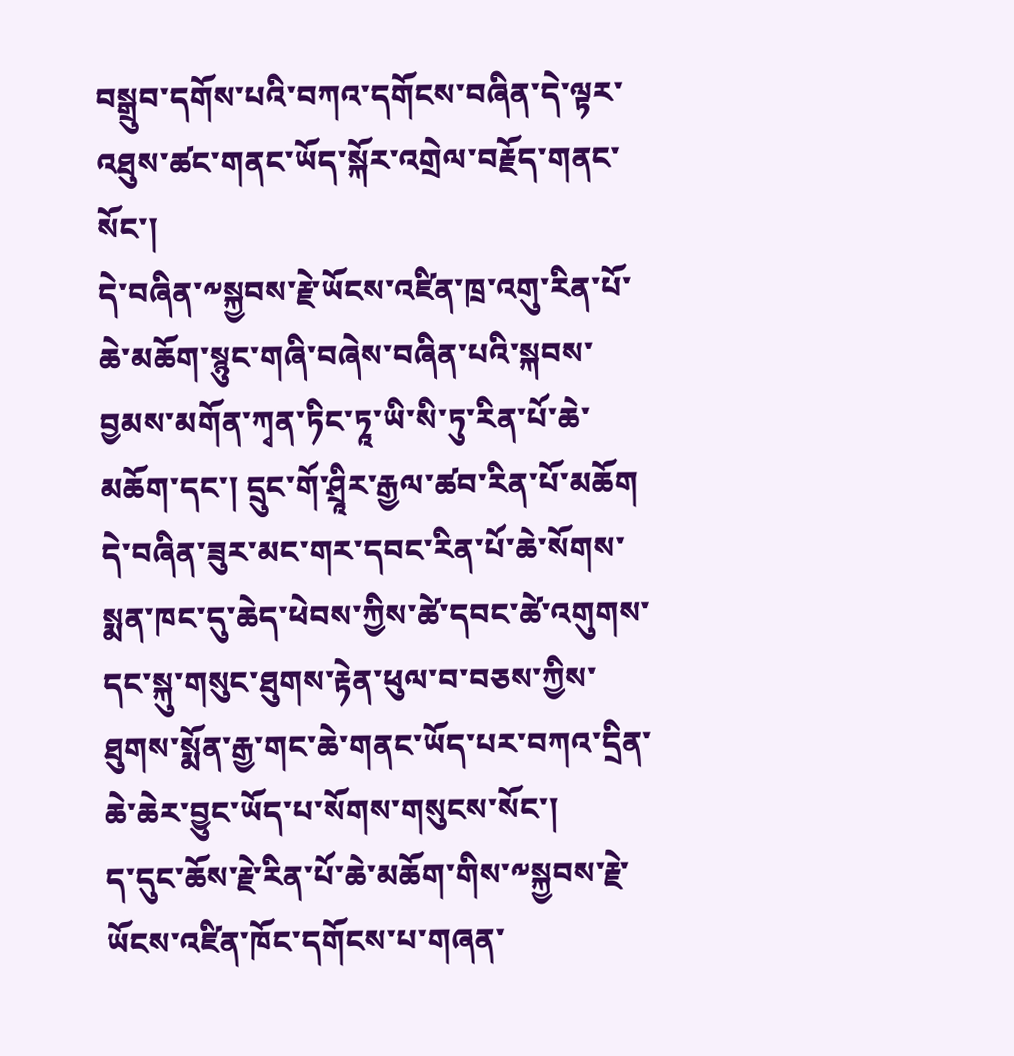བསྒྲུབ་དགོས་པའི་བཀའ་དགོངས་བཞིན་དེ་ལྟར་འཐུས་ཚང་གནང་ཡོད་སྐོར་འགྲེལ་བརྗོད་གནང་སོང་།
དེ་བཞིན་༸སྐྱབས་རྗེ་ཡོངས་འཛིན་ཁྲ་འགུ་རིན་པོ་ཆེ་མཆོག་སྙུང་གཞི་བཞེས་བཞིན་པའི་སྐབས་བྱམས་མགོན་ཀྭན་ཏིང་ཏཱ་ཡི་སི་ཏུ་རིན་པོ་ཆེ་མཆོག་དང་། དྲུང་གོ་ཤྲཱིར་རྒྱལ་ཚབ་རིན་པོ་མཆོག དེ་བཞིན་ཟུར་མང་གར་དབང་རིན་པོ་ཆེ་སོགས་སྨན་ཁང་དུ་ཆེད་ཕེབས་ཀྱིས་ཚེ་དབང་ཚེ་འགུགས་དང་སྐུ་གསུང་ཐུགས་རྟེན་ཕུལ་བ་བཅས་ཀྱིས་ཐུགས་སྨོན་རྒྱ་གང་ཆེ་གནང་ཡོད་པར་བཀའ་དྲིན་ཆེ་ཆེར་བྱུང་ཡོད་པ་སོགས་གསུངས་སོང་།
ད་དུང་ཆོས་རྗེ་རིན་པོ་ཆེ་མཆོག་གིས་༸སྐྱབས་རྗེ་ཡོངས་འཛིན་ཁོང་དགོངས་པ་གཞན་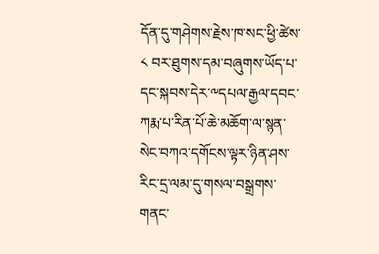དོན་དུ་གཤེགས་རྗེས་ཁ་སང་ཕྱི་ཚེས་ ༨ བར་ཐུགས་དམ་བཞུགས་ཡོད་པ་དང་སྐབས་དེར་༸དཔལ་རྒྱལ་དབང་ཀརྨ་པ་རིན་པོ་ཆེ་མཆོག་ལ་སྙན་སེང་བཀའ་དགོངས་ལྟར་ཉིན་ཤས་རིང་དྲ་ལམ་དུ་གསལ་བསྒྲགས་གནང་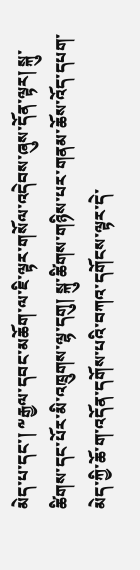མེད་པ་དང་། ༸རྒྱལ་དབང་མཆོག་ལ་ཇི་ལྟར་གསོལ་འདེབས་ཞུས་དོན་ལྟར། སྐུ་ཚིགས་དང་པོར་མི་འཁྲུགས་ལྷ་དགུ། སྐུ་ཚིགས་གཉིས་པར་གནམ་ཆོས་འོད་དཔག་མེད་ཀྱི་ཆོ་ག་འདོན་དགོས་པའི་བཀའ་དགོངས་ལྟར་དེ་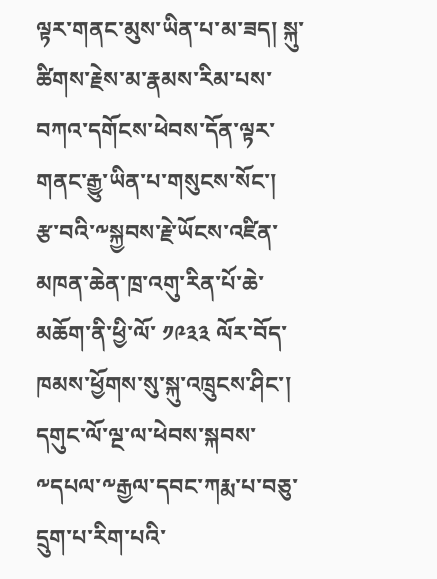ལྟར་གནང་མུས་ཡིན་པ་མ་ཟད། སྐུ་ཚིགས་རྗེས་མ་རྣམས་རིམ་པས་བཀའ་དགོངས་ཕེབས་དོན་ལྟར་གནང་རྒྱུ་ཡིན་པ་གསུངས་སོང་།
རྩ་བའི་༸སྐྱབས་རྗེ་ཡོངས་འཛིན་མཁན་ཆེན་ཁྲ་འགུ་རིན་པོ་ཆེ་མཆོག་ནི་ཕྱི་ལོ་ ༡༩༣༣ ལོར་བོད་ཁམས་ཕྱོགས་སུ་སྐུ་འཁྲུངས་ཤིང་། དགུང་ལོ་ལྔ་ལ་ཕེབས་སྐབས་༸དཔལ་༸རྒྱལ་དབང་ཀརྨ་པ་བཅུ་དྲུག་པ་རིག་པའི་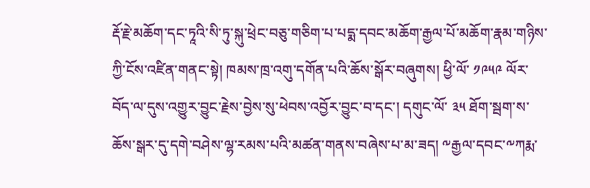རྡོ་རྗེ་མཆོག་དང་ཏཱའི་སི་ཏུ་སྐུ་ཕྲེང་བཅུ་གཅིག་པ་པདྨ་དབང་མཆོག་རྒྱལ་པོ་མཆོག་རྣམ་གཉིས་ཀྱི་ངོས་འཛིན་གནང་སྟེ། ཁམས་ཁྲ་འགུ་དགོན་པའི་ཆོས་སྒོར་བཞུགས། ཕྱི་ལོ་ ༡༩༥༩ ལོར་བོད་ལ་དུས་འགྱུར་བྱུང་རྗེས་བྱེས་སུ་ཕེབས་འབྱོར་བྱུང་བ་དང་། དགུང་ལོ་ ༣༥ ཐོག་སྦག་ས་ཆོས་སྒར་དུ་དགེ་བཤེས་ལྷ་རམས་པའི་མཚན་གནས་བཞེས་པ་མ་ཟད། ༸རྒྱལ་དབང་༸ཀརྨ་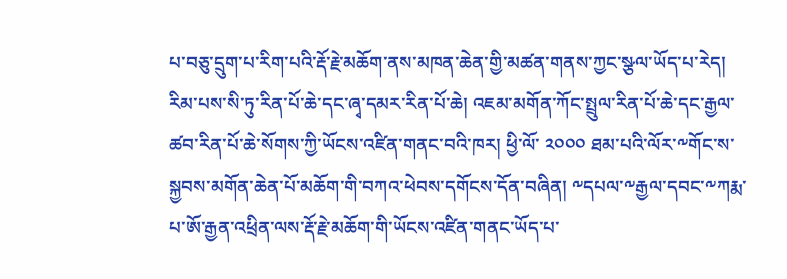པ་བཅུ་དྲུག་པ་རིག་པའི་རྡོ་རྗེ་མཆོག་ནས་མཁན་ཆེན་གྱི་མཚན་གནས་ཀྱང་སྩལ་ཡོད་པ་རེད། རིམ་པས་སི་ཏུ་རིན་པོ་ཆེ་དང་ཞྭ་དམར་རིན་པོ་ཆེ། འཇམ་མགོན་ཀོང་སྤྲུལ་རིན་པོ་ཆེ་དང་རྒྱལ་ཚབ་རིན་པོ་ཆེ་སོགས་ཀྱི་ཡོངས་འཛིན་གནང་བའི་ཁར། ཕྱི་ལོ་ ༢༠༠༠ ཐམ་པའི་ལོར་༸གོང་ས་སྐྱབས་མགོན་ཆེན་པོ་མཆོག་གི་བཀའ་ཕེབས་དགོངས་དོན་བཞིན། ༸དཔལ་༸རྒྱལ་དབང་༸ཀརྨ་པ་ཨོ་རྒྱན་འཕྲིན་ལས་རྡོ་རྗེ་མཆོག་གི་ཡོངས་འཛིན་གནང་ཡོད་པ་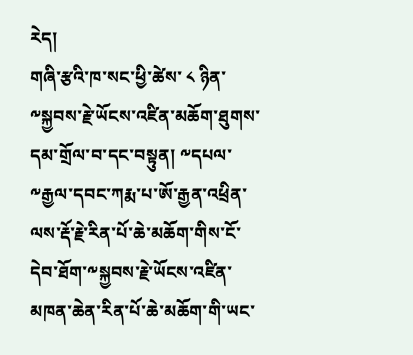རེད།
གཞི་རྩའི་ཁ་སང་ཕྱི་ཚེས་ ༨ ཉིན་༸སྐྱབས་རྗེ་ཡོངས་འཛིན་མཆོག་ཐུགས་དམ་གྲོལ་བ་དང་བསྟུན། ༸དཔལ་༸རྒྱལ་དབང་ཀརྨ་པ་ཨོ་རྒྱན་འཕྲིན་ལས་རྡོ་རྗེ་རིན་པོ་ཆེ་མཆོག་གིས་ངོ་དེབ་ཐོག་༸སྐྱབས་རྗེ་ཡོངས་འཛིན་མཁན་ཆེན་རིན་པོ་ཆེ་མཆོག་གི་ཡང་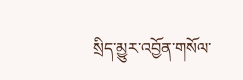སྲིད་མྱུར་འབྱོན་གསོལ་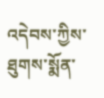འདེབས་ཀྱིས་ཐུགས་སྨོན་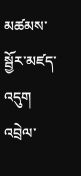མཚམས་སྦྱོར་མཛད་འདུག
འབྲེལ་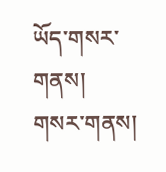ཡོད་གསར་གནས།
གསར་གནས།